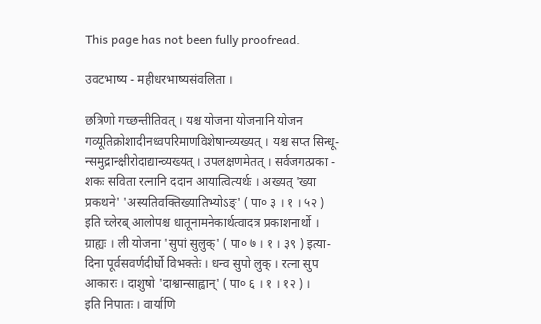This page has not been fully proofread.

उवटभाष्य - महीधरभाष्यसंवलिता ।

छत्रिणो गच्छन्तीतिवत् । यश्च योजना योजनानि योजन
गव्यूतिक्रोशादीनध्वपरिमाणविशेषान्व्यख्यत् । यश्च सप्त सिन्धू-
न्समुद्रान्क्षीरोदाद्यान्व्यख्यत् । उपलक्षणमेतत् । सर्वजगत्प्रका -
शकः सविता रत्नानि ददान आयात्वित्यर्थः । अख्यत् 'ख्या
प्रकथने' 'अस्यतिवक्तिख्यातिभ्योऽङ्' ( पा० ३ । १ । ५२ )
इति च्लेरब् आलोपश्च धातूनामनेकार्थत्वादत्र प्रकाशनार्थो ।
ग्राह्यः । ली योजना 'सुपां सुलुक्' ( पा० ७ । १ । ३९ ) इत्या-
दिना पूर्वसवर्णदीर्घो विभक्तेः । धन्व सुपो लुक् । रत्ना सुप
आकारः । दाशुषो 'दाश्वान्साह्वान्' ( पा० ६ । १ । १२ ) ।
इति निपातः । वार्याणि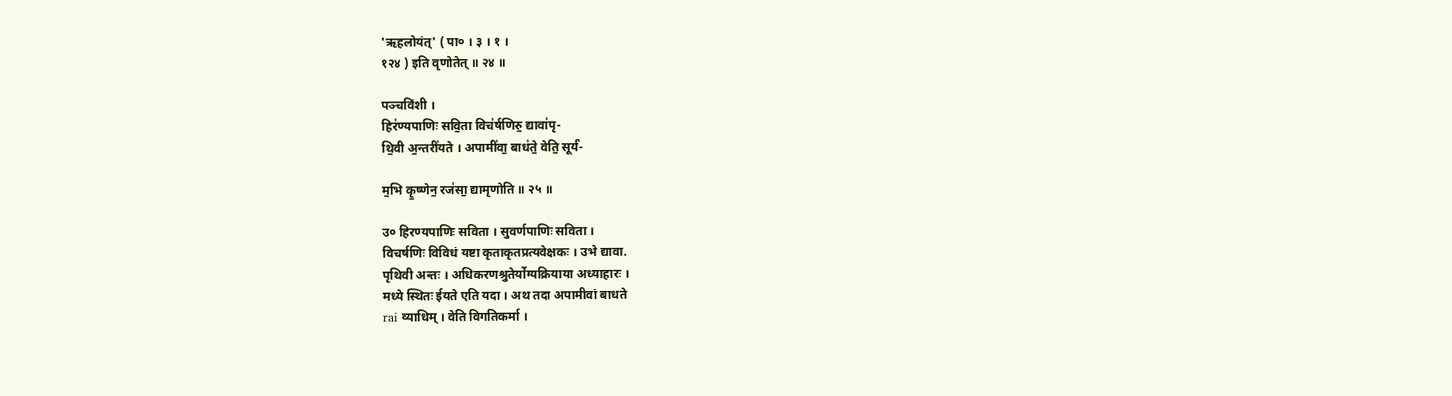'ऋहलोयंत्' ( पा० । ३ । १ ।
१२४ ) इति वृणोतेत् ॥ २४ ॥

पञ्चविंशी ।
हिर॑ण्यपाणिः सवि॒ता विच॑र्षणिरु॒ द्यावा॑पृ-
थि॒वी अ॒न्तरी॑यते । अपामी॑वा॒ बाध॑ते॒ वेति॒ सूर्य॑-

म॒भि कृ॒ष्णेन॒ रज॑सा॒ द्यामृणोति ॥ २५ ॥

उ० हिरण्यपाणिः सविता । सुवर्णपाणिः सविता ।
विचर्षणिः विविधं यष्टा कृताकृतप्रत्यवेक्षकः । उभे द्यावा.
पृथिवी अन्तः । अधिकरणश्रुतेर्योग्यक्रियाया अध्याहारः ।
मध्ये स्थितः ईयते एति यदा । अथ तदा अपामीवां बाधते
rai व्याधिम् । वेति विगतिकर्मा ।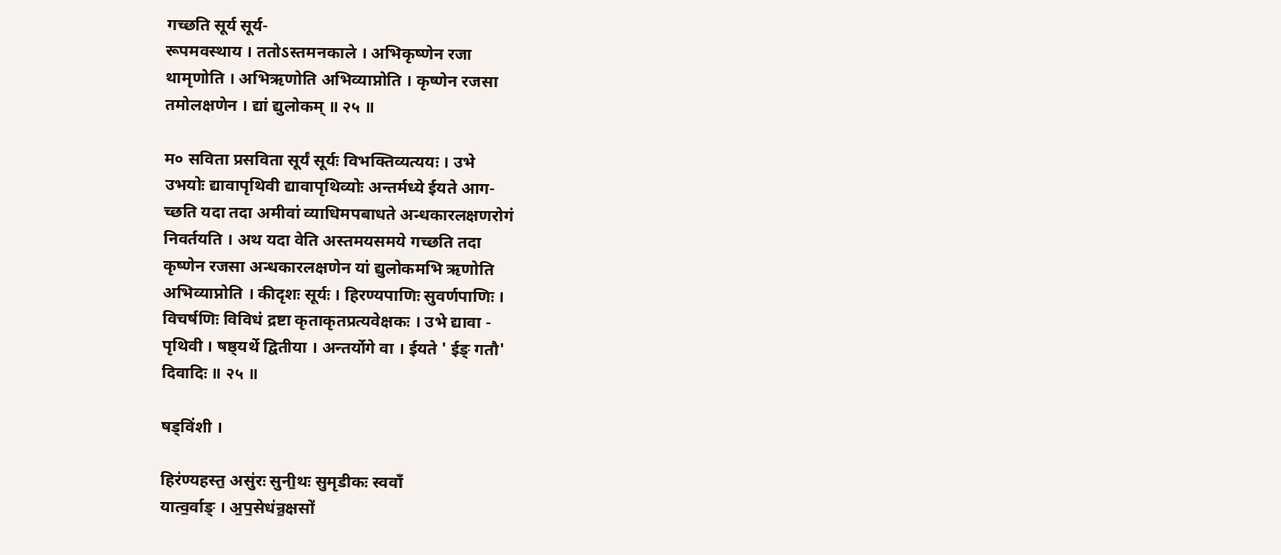गच्छति सूर्य सूर्य-
रूपमवस्थाय । ततोऽस्तमनकाले । अभिकृष्णेन रजा
थामृणोति । अभिऋणोति अभिव्याप्नोति । कृष्णेन रजसा
तमोलक्षणेन । द्यां द्युलोकम् ॥ २५ ॥

म० सविता प्रसविता सूर्यं सूर्यः विभक्तिव्यत्ययः । उभे
उभयोः द्यावापृथिवी द्यावापृथिव्योः अन्तर्मध्ये ईयते आग-
च्छति यदा तदा अमीवां व्याधिमपबाधते अन्धकारलक्षणरोगं
निवर्तयति । अथ यदा वेति अस्तमयसमये गच्छति तदा
कृष्णेन रजसा अन्धकारलक्षणेन यां द्युलोकमभि ऋणोति
अभिव्याप्नोति । कीदृशः सूर्यः । हिरण्यपाणिः सुवर्णपाणिः ।
विचर्षणिः विविधं द्रष्टा कृताकृतप्रत्यवेक्षकः । उभे द्यावा -
पृथिवी । षष्ठ्यर्थे द्वितीया । अन्तर्योगे वा । ईयते ' ईङ् गतौ'
दिवादिः ॥ २५ ॥

षड्विंशी ।

हिर॑ण्यहस्त॒ असु॑रः सुनी॒थः सुमृडीकः स्ववाँ
यात्व॒र्वाङ् । अ॒प॒सेध॑न्र॒क्षसो॑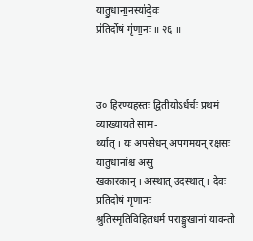यातु॒धाना॒नस्या॑दे॒वः
प्र॑तिर्दोषं गृ॑णा॒नः ॥ २६ ॥



उ० हिरण्यहस्तः द्वितीयोऽर्धर्चः प्रथमं व्याख्यायते साम-
र्थ्यात् । यः अपसेधन् अपगमयन् रक्षसः यातुधानांश्च असु
खकारकान् । अस्थात् उदस्थात् । देवः प्रतिदोषं गृणानः
श्रुतिस्मृतिविहितधर्म पराङ्मुखानां यावन्तो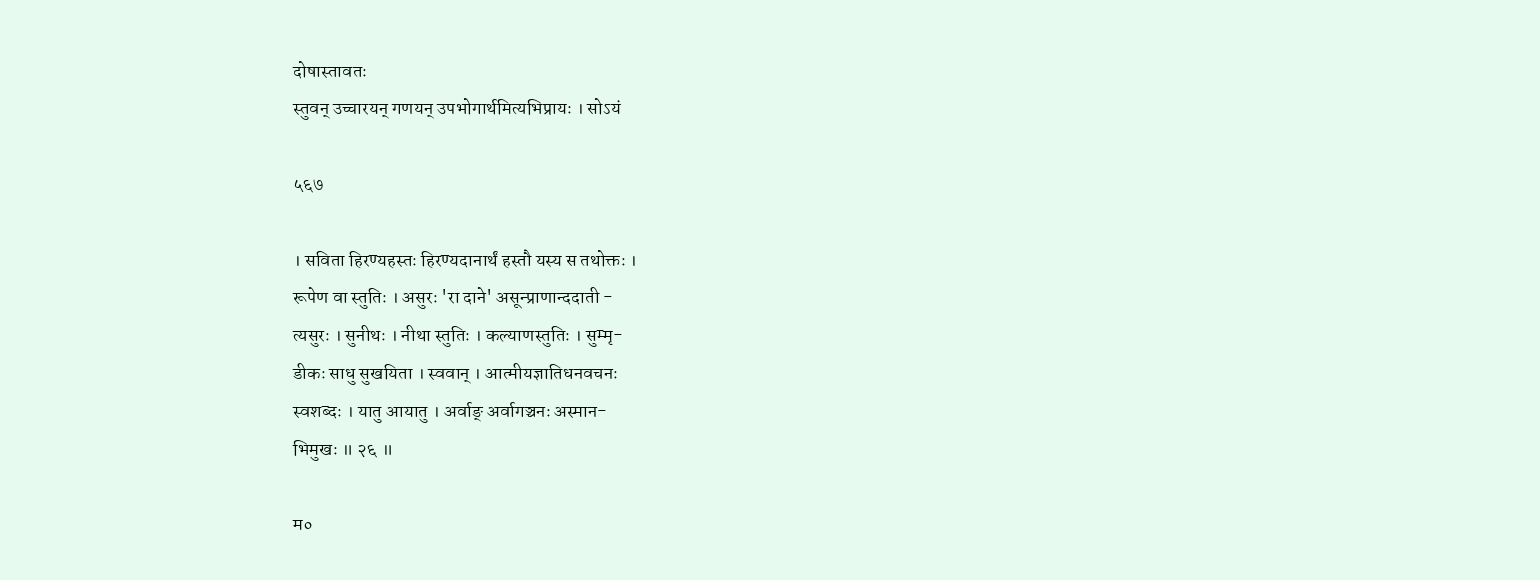दोषास्तावतः
स्तुवन् उच्चारयन् गणयन् उपभोगार्थमित्यभिप्रायः । सोऽयं

५६७

। सविता हिरण्यहस्तः हिरण्यदानार्थं हस्तौ यस्य स तथोक्तः ।
रूपेण वा स्तुतिः । असुरः 'रा दाने' असून्प्राणान्ददाती -
त्यसुरः । सुनीथः । नीथा स्तुतिः । कल्याणस्तुतिः । सुम्मृ-
डीकः साधु सुखयिता । स्ववान् । आत्मीयज्ञातिधनवचनः
स्वशब्दः । यातु आयातु । अर्वाङ् अर्वागञ्चनः अस्मान-
भिमुखः ॥ २६ ॥

म०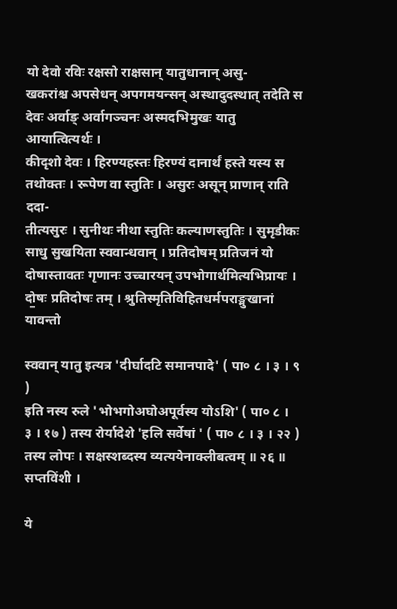यो देवो रविः रक्षसो राक्षसान् यातुधानान् असु-
खकरांश्च अपसेधन् अपगमयन्सन् अस्थादुदस्थात् तदेति स
देवः अर्वाङ् अर्वागञ्चनः अस्मदभिमुखः यातु आयात्वित्यर्थः ।
कीदृशो देवः । हिरण्यहस्तः हिरण्यं दानार्थं हस्ते यस्य स
तथोक्तः । रूपेण वा स्तुतिः । असुरः असून् प्राणान् राति ददा-
तीत्यसुरः । सुनीथः नीथा स्तुतिः कल्याणस्तुतिः । सुमृडीकः
साधु सुखयिता स्ववान्धवान् । प्रतिदोषम् प्रतिजनं यो
दोषास्तावतः गृणानः उच्चारयन् उपभोगार्थमित्यभिप्रायः ।
दो॒षः प्रतिदोषः तम् । श्रुतिस्मृतिविहितधर्मपराङ्मुखानां यावन्तो

स्ववान् यातु इत्यत्र 'दीर्घादटि समानपादे' ( पा० ८ । ३ । ९ )
इति नस्य रुले 'भोभगोअघोअपूर्वस्य योऽशि' ( पा० ८ ।
३ । १७ ) तस्य रोर्यादेशे 'हलि सर्वेषां ' ( पा० ८ । ३ । २२ )
तस्य लोपः । सक्षस्शब्दस्य व्यत्ययेनाक्लीबत्वम् ॥ २६ ॥
सप्तविंशी ।

ये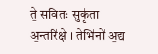ते॒ सवितः सुकृ॑ता
अ॒न्तरि॑क्षे । तेभि॑नो॑ अ॒द्य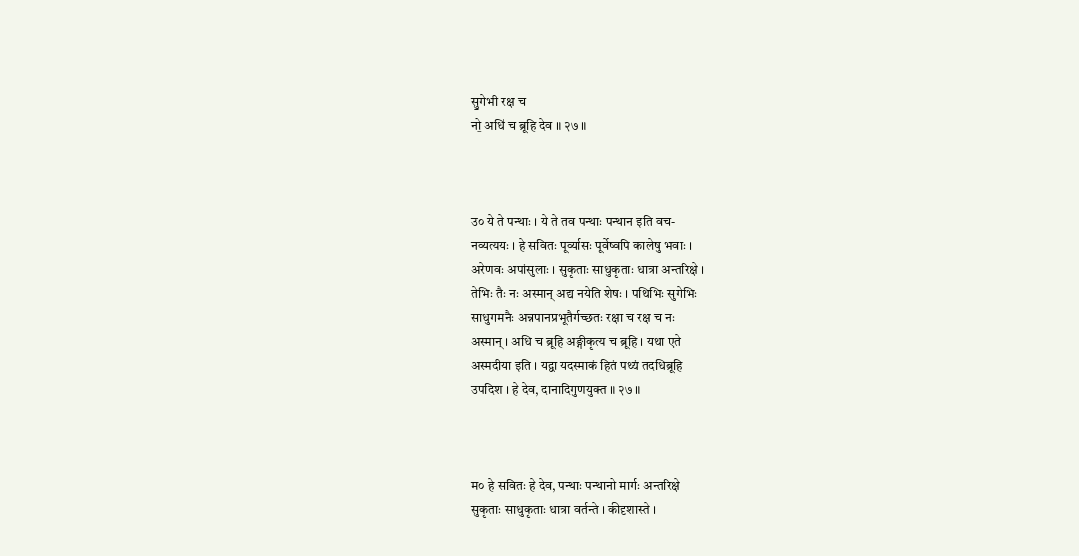सु॒गेभी रक्ष च
नो॒ अधि॑ च ब्रूहि देव ॥ २७ ॥



उ० ये ते पन्थाः । ये ते तव पन्थाः पन्थान इति वच-
नव्यत्ययः । हे सवितः पूर्व्यासः पूर्वेष्वपि कालेषु भवाः ।
अरेणवः अपांसुलाः । सुकृताः साधुकृताः धात्रा अन्तरिक्षे ।
तेभिः तैः नः अस्मान् अद्य नयेति शेषः । पथिभिः सुगेभिः
साधुगमनैः अन्नपानप्रभूतैर्गच्छतः रक्षा च रक्ष च नः
अस्मान् । अधि च ब्रूहि अङ्गीकृत्य च ब्रूहि । यथा एते
अस्मदीया इति । यद्वा यदस्माकं हितं पथ्यं तदधिब्रूहि
उपदिश । हे देव, दानादिगुणयुक्त ॥ २७ ॥



म० हे सवितः हे देव, पन्थाः पन्थानो मार्गः अन्तरिक्षे
सुकृताः साधुकृताः धात्रा वर्तन्ते । कीदृशास्ते ।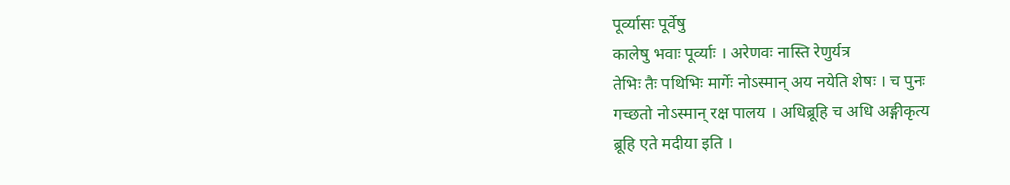पूर्व्यासः पूर्वेषु
कालेषु भवाः पूर्व्याः । अरेणवः नास्ति रेणुर्यत्र
तेभिः तैः पथिभिः मार्गेः नोऽस्मान् अय नयेति शेषः । च पुनः
गच्छतो नोऽस्मान् रक्ष पालय । अधिब्रूहि च अधि अङ्गीकृत्य
ब्रूहि एते मदीया इति ।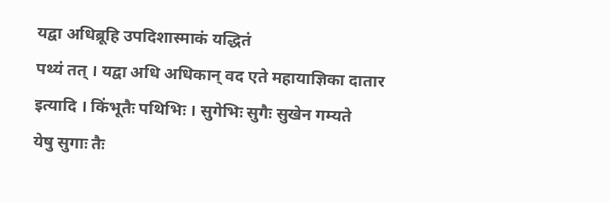यद्वा अधिब्रूहि उपदिशास्माकं यद्धितं
पथ्यं तत् । यद्वा अधि अधिकान् वद एते महायाज्ञिका दातार
इत्यादि । किंभूतैः पथिभिः । सुगेभिः सुगैः सुखेन गम्यते
येषु सुगाः तैः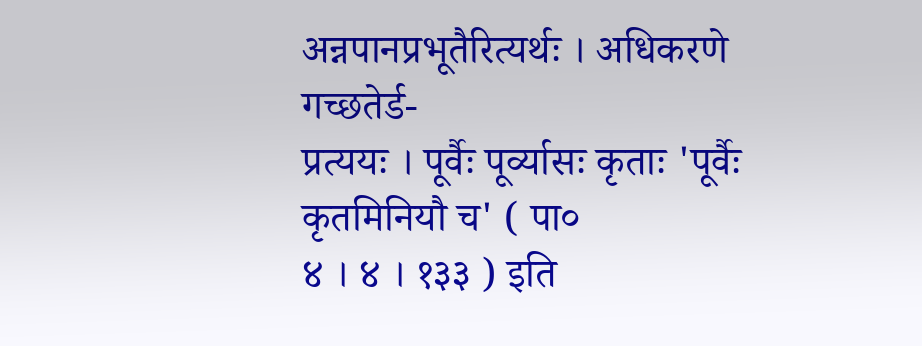अन्नपानप्रभूतैरित्यर्थः । अधिकरणे गच्छतेर्ड-
प्रत्ययः । पूर्वैः पूर्व्यासः कृताः 'पूर्वैः कृतमिनियौ च' ( पा०
४ । ४ । १३३ ) इति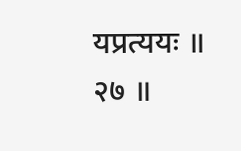यप्रत्ययः ॥ २७ ॥